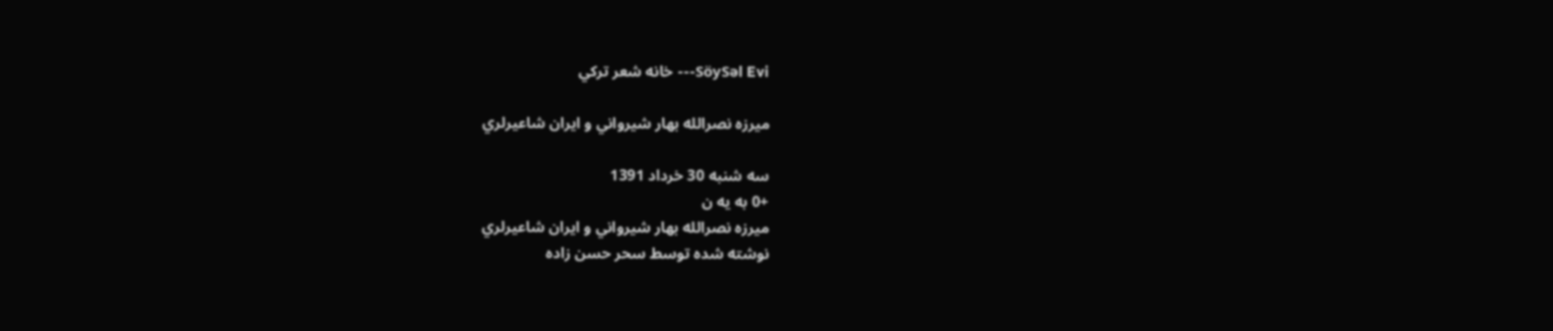SöySəl Evi--- خانه شعر تركي

ميرزه نصرالله بهار شيرواني و ايران شاعيرلري

سه شنبه 30 خرداد 1391
+0 به یه ن
ميرزه نصرالله بهار شيرواني و ايران شاعيرلري
نوشته شده توسط سحر حسن زاده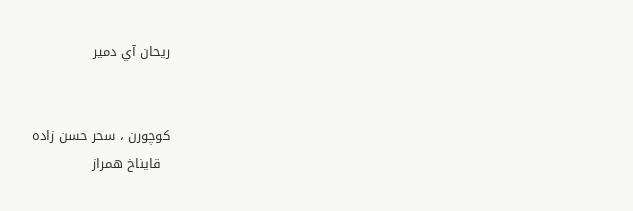ريحان آي دمير


كوچورن ، سحر حسن زاده
  قايناخ همراز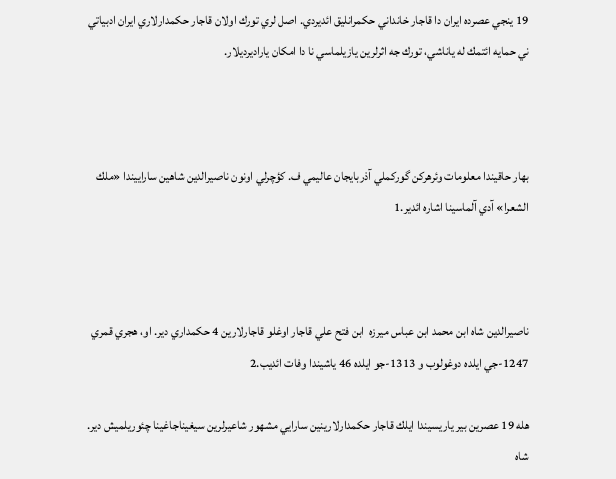19 ينجي عصرده ايران دا قاجار خانداني حكمرانليق ائديردي. اصل لري تورك اولان قاجار حكمدارلاري ايران ادبياتي ني حمايه ائتمك له ياناشي، تورك جه اثرلرين يازيلماسي نا دا امكان ياراديرديلار.



بهار حاقيندا معلومات وئرهركن گوركملي آذربايجان عاليمي ف. كؤچرلي اونون ناصيرالدين شاهين ساراييندا «ملك الشعرا» آدي آلماسينا اشاره ائدير.1



ناصيرالدين شاه ابن محمد ابن عباس ميرزه  ابن فتح علي قاجار اوغلو قاجارلارين 4 حكمداري دير. او، هجري قمري 1247-جي ايلده دوغولوب و 1313-جو ايلده 46 ياشيندا وفات ائديب.2

هله 19 عصرين بير ياريسيندا ايلك قاجار حكمدارلارينين سارايي مشهور شاعيرلرين سيغيناجاغينا چئوريلميش دير. شاه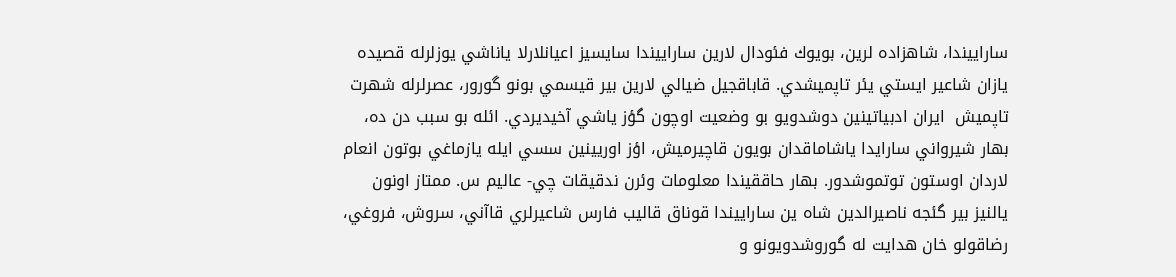ساراييندا، شاهزاده لرين، بويوك فئودال لارين ساراييندا سايسيز اعيانلارلا ياناشي يوزلرله قصيده يازان شاعير ايستي يئر تاپميشدي. قاباقجيل ضيالي لارين بير قيسمي بونو گورور، عصرلرله شهرت تاپميش  ايران ادبياتينين دوشدويو بو وضعيت اوچون گؤز ياشي آخيديردي. ائله بو سبب دن ده، بهار شيرواني سارايدا ياشاماقدان بويون قاچيرميش، اؤز اوريينين سسي ايله يازماغي بوتون انعام لاردان اوستون توتموشدور. بهار حاققيندا معلومات وئرن ندقيقات چي- عاليم س. ممتاز اونون يالنيز بير گئجه ناصيرالدين شاه ين ساراييندا قوناق قاليب فارس شاعيرلري قاآني، سروش، فروغي، رضاقولو خان هدايت له گوروشدويونو و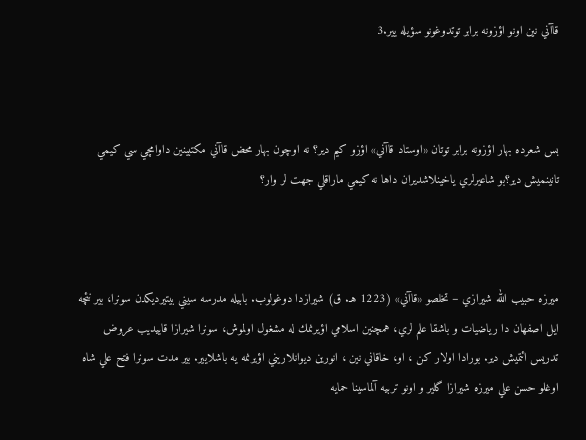قاآني نين اونو اؤزونه برابر توتدوغونو سؤيله يير.3



بس شعرده بهار اؤزونه برابر توتان «اوستاد قاآني» اؤزو كيم دير؟ نه اوچون بهار محض قاآني مكتبينين داوامچي سي كيمي تانينميش دير؟بو شاعيرلري ياخينلاشديران داها نه كيمي ماراقلي جهت لر وار؟



ميرزه حبيب الله شيرازي – تخلصو «قاآني» (1223 هـ. ق) شيرازدا دوغولوب. بابيله مدرسه سيني بيتيرديكدن سونرا، بير نئچه ايل اصفهان دا رياضيات و باشقا علم لري، همچنين اسلامي اؤيرنمك له مشغول اولموش، سونرا شيرازا قاييديب عروض تدريس ائتميش دير. بورادا اولار كن ، او، خاقاني نين ، انورين ديوانلاريني اؤيرنمه يه باشلايير. بير مدت سونرا فتح علي شاه اوغلو حسن علي ميرزه شيرازا گلير و اونو تربيه آلماسينا حمايه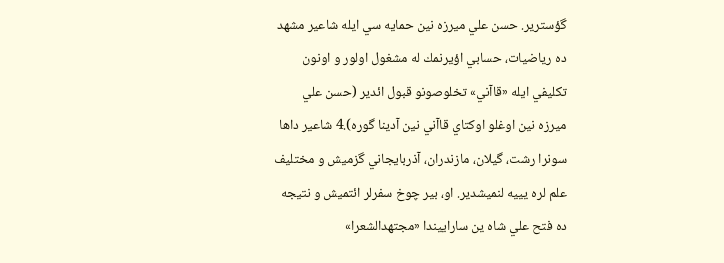گؤسترير. حسن علي ميرزه نين حمايه سي ايله شاعير مشهد ده رياضيات، حسابي اؤيرنمك له مشغول اولور و اونون تكليفي ايله «قاآني» تخلوصونو قبول ائدير (حسن علي ميرزه نين اوغلو اوكتاي قاآني نين آدينا گوره).4 شاعير داها سونرا رشت، گيلان، مازندران، آذربايجاني گزميش و مختليف علم لره يييه لنميشدير. او، بير چوخ سفرلر ائتميش و نتيجه ده فتح علي شاه ين ساراييندا «مجتهدالشعرا»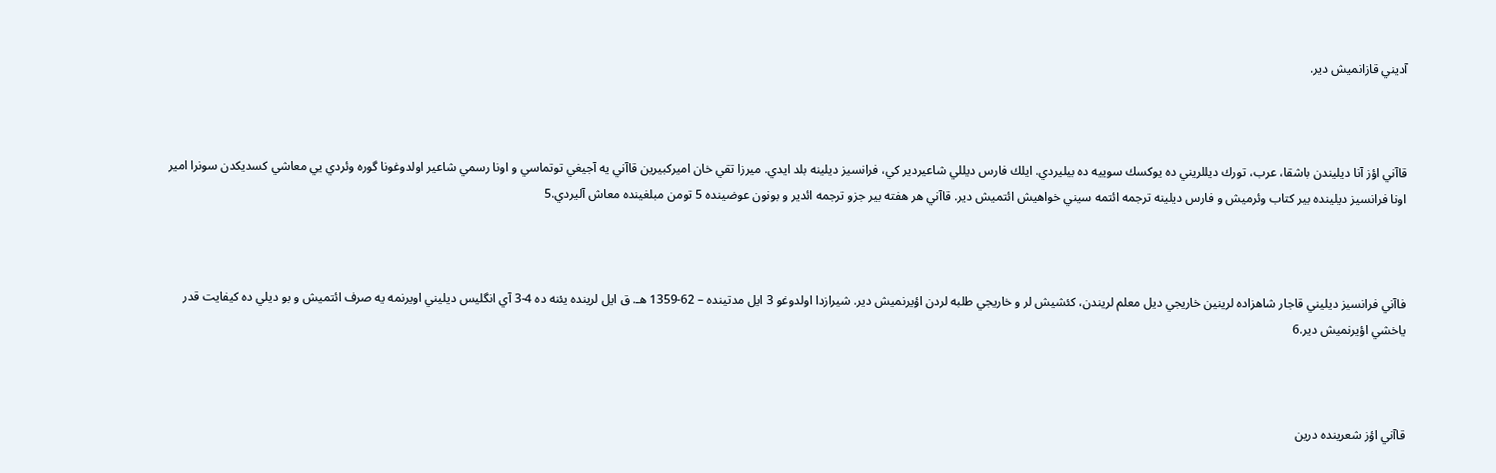آديني قازانميش دير.



قاآني اؤز آنا ديليندن باشقا، عرب، تورك ديللريني ده يوكسك سوييه ده بيليردي. ايلك فارس ديللي شاعيردير كي، فرانسيز ديلينه بلد ايدي. ميرزا تقي خان اميركبيرين قاآني يه آجيغي توتماسي و اونا رسمي شاعير اولدوغونا گوره وئردي يي معاشي كسديكدن سونرا امير اونا فرانسيز ديلينده بير كتاب وئرميش و فارس ديلينه ترجمه ائتمه سيني خواهيش ائتميش دير. قاآني هر هفته بير جزو ترجمه ائدير و بونون عوضينده 5 تومن مبلغينده معاش آليردي.5



فاآني فرانسيز ديليني قاجار شاهزاده لرينين خاريجي ديل معلم لريندن، كئشيش لر و خاريجي طلبه لردن اؤيرنميش دير. شيرازدا اولدوغو 3 ايل مدتينده – 62-1359 هـ. ق ايل لرينده يئنه ده 4-3 آي انگليس ديليني اويرنمه يه صرف ائتميش و بو ديلي ده كيفايت قدر ياخشي اؤيرنميش دير.6



قاآني اؤز شعرينده درين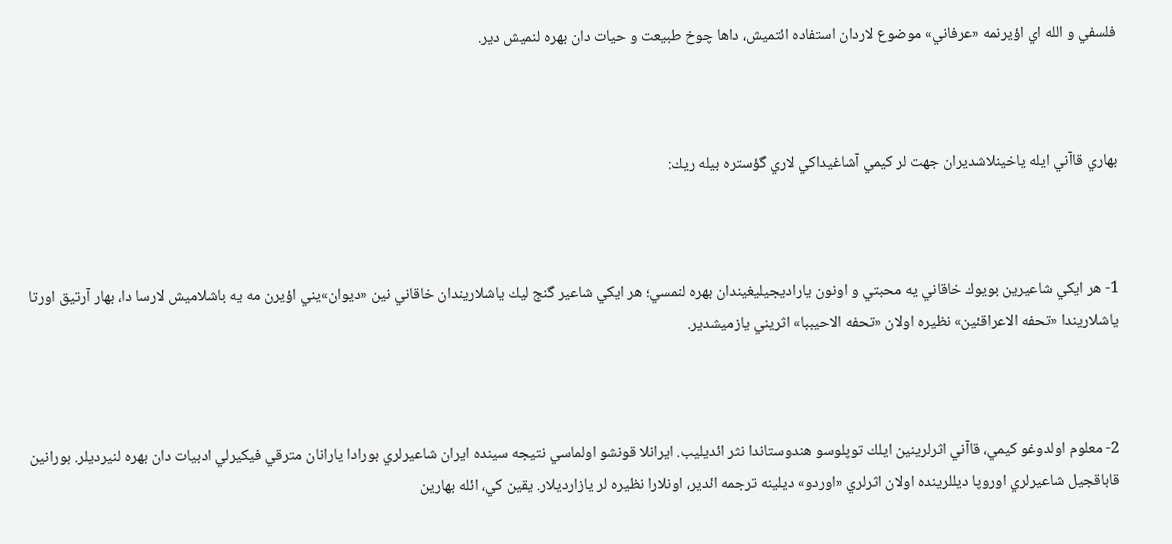فلسفي و الله اي اؤيرنمه «عرفاني» موضوع لاردان استفاده ائتميش، داها چوخ طبيعت و حيات دان بهره لنميش دير.



بهاري قاآني ايله ياخينلاشديران جهت لر كيمي آشاغيداكي لاري گؤستره بيله ريك:



1- هر ايكي شاعيرين بويوك خاقاني يه محبتي و اونون ياراديجيليغيندان بهره لنمسي؛ هر ايكي شاعير گنج ليك ياشلاريندان خاقاني نين «ديوان»يني اؤيرن مه يه باشلاميش لارسا دا، بهار آرتيق اورتا ياشلاريندا «تحفه الاعراقئين» نظيره اولان «تحفه الاحيببا» اثريني يازميشدير.



2- معلوم اولدوغو كيمي، قاآني اثرلرينين ايلك توپلوسو هندوستاندا نثر ائديليب. ايرانلا قونشو اولماسي نتيجه سينده ايران شاعيرلري بورادا يارانان مترقي فيكيرلي ادبيات دان بهره لنيرديلر. بورانين قاباقجيل شاعيرلري اوروپا ديللرينده اولان اثرلري «اوردو» ديلينه ترجمه ائدير، اونلارا نظيره لر يازارديلار. يقين كي، ائله بهارين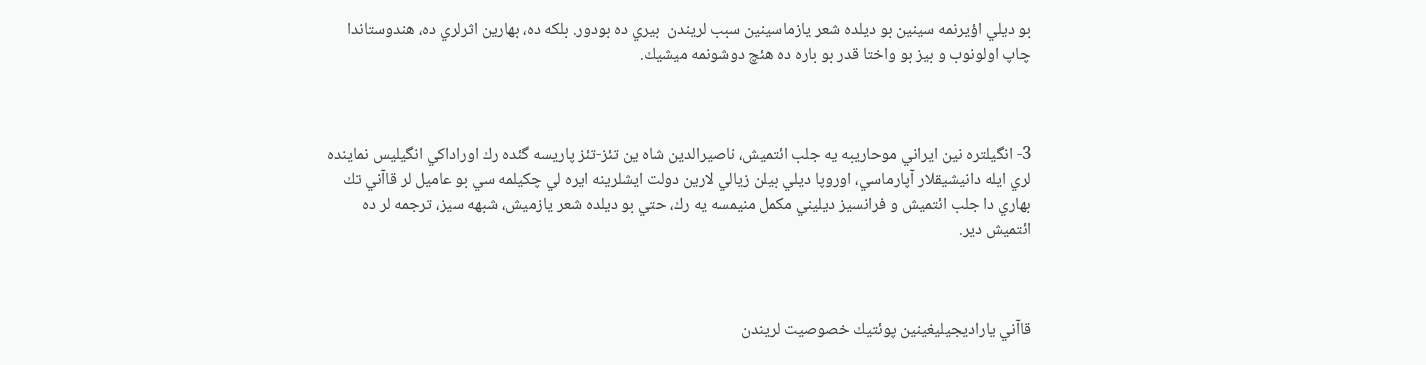بو ديلي اؤيرنمه سينين بو ديلده شعر يازماسينين سبب لريندن  بيري ده بودور. بلكه ده، بهارين اثرلري ده، هندوستاندا چاپ اولونوب و بيز بو واختا قدر بو باره ده هئچ دوشونمه ميشيك.



3- انگيلتره نين ايراني موحاريبه يه جلب ائتميش، ناصيرالدين شاه ين تئز-تئز پاريسه گئده رك اوراداكي انگيليس نماينده لري ايله دانيشيقلار آپارماسي، اوروپا ديلي بيلن زيالي لارين دولت ايشلرينه ايره لي چكيلمه سي بو عاميل لر قاآني تك بهاري دا جلب ائتميش و فرانسيز ديليني مكمل منيمسه يه رك، حتي بو ديلده شعر يازميش، شبهه سيز، ترجمه لر ده ائتميش دير.



قاآني ياراديجيليغينين پوئتيك خصوصيت لريندن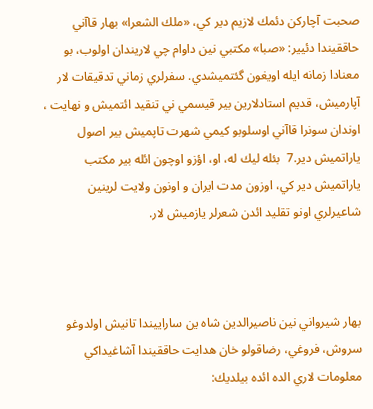صحبت آچاركن دئمك لازيم دير كي، «ملك الشعرا» بهار قاآني حاققيندا دئيير: «صبا» مكتبي نين داوام چي لاريندان اولوب، بو معنادا زمانه ايله اويغون گئتميشدي. سفرلري زماني تدقيقات لار آپارميش، قديم استادلارين بير قيسمي ني تنقيد ائتميش و نهايت ، اوندان سونرا قاآني اوسلوبو كيمي شهرت تاپميش بير اصول ياراتميش دير.7  بئله ليك له، او، اؤزو اوچون ائله بير مكتب ياراتميش دير كي، اوزون مدت ايران و اونون ولايت لرينين شاعيرلري اونو تقليد ائدن شعرلر يازميش لار.



بهار شيرواني نين ناصيرالدين شاه ين ساراييندا تانيش اولدوغو سروش، فروغي، رضاقولو خان هدايت حاققيندا آشاغيداكي معلومات لاري الده ائده بيلديك: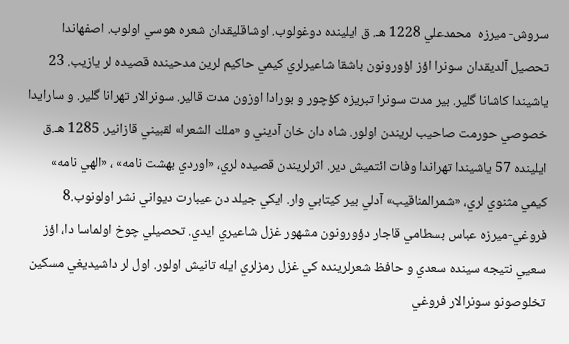سروش- ميرزه  محمدعلي 1228 هـ. ق ايلينده دوغولوب. اوشاقليقدان شعره هوسي اولوب. اصفهاندا تحصيل آلديقدان سونرا اؤز اؤورونون باشقا شاعيرلري كيمي حاكيم لرين مدحينده قصيده لر يازيب. 23 ياشيندا كاشانا گلير. بير مدت سونرا تبريزه كؤچور و بورادا اوزون مدت قالير. سونرالار تهرانا گلير. و سارايدا خصوصي حورمت صاحيب لريندن اولور. شاه دان خان آديني و «ملك الشعرا» لقبيني قازانير. 1285 هـ.ق ايلينده 57 ياشيندا تهراندا وفات ائتميش دير. اثرلريندن قصيده لري، «اوردي بهشت نامه» ، «الهي نامه» كيمي مثنوي لري، «شمرالمناقيب» آدلي بير كيتابي وار. ايكي جيلد دن عيبارت ديواني نشر اولونوب.8 فروغي-ميرزه عباس بسطامي قاجار دؤورونون مشهور غزل شاعيري ايدي. تحصيلي چوخ اولماسا دا، اؤز سعيي نتيجه سينده سعدي و حافظ شعرلرينده كي غزل رمزلري ايله تانيش اولور. اول لر داشيديغي مسكين تخلوصونو سونرالار فروغي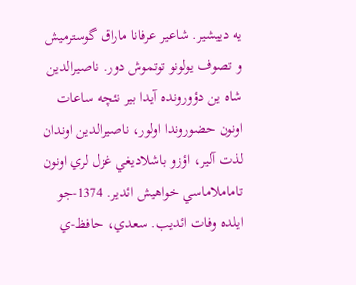يه دييشير. شاعير عرفانا ماراق گوسترميش و تصوف يولونو توتموش دور. ناصيرالدين شاه ين دؤورونده آيدا بير نئچه ساعات اونون حضوروندا اولور، ناصيرالدين اوندان لذت آلير، اؤزو باشلاديغي غزل لري اونون تاماملاماسي خواهيش ائدير. 1374-جو ايلده وفات ائديب. سعدي، حافظ-ي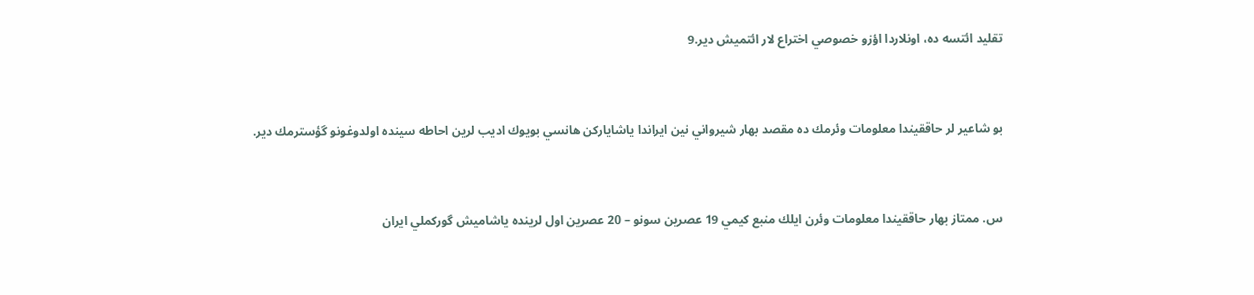تقليد ائتسه ده، اونلاردا اؤزو خصوصي اختراع لار ائتميش دير.9



بو شاعير لر حاققيندا معلومات وئرمك ده مقصد بهار شيرواني نين ايراندا ياشاياركن هانسي بويوك اديب لرين احاطه سينده اولدوغونو گؤسترمك دير.



س. ممتاز بهار حاققيندا معلومات وئرن ايلك منبع كيمي 19 عصرين سونو – 20 عصرين اول لرينده ياشاميش گوركملي ايران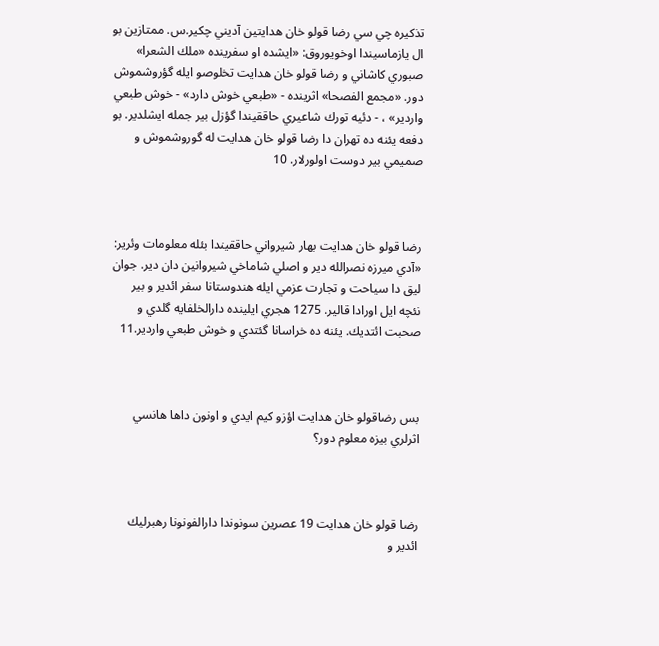تذكيره چي سي رضا قولو خان هدايتين آديني چكير.س. ممتازين بو ال يازماسيندا اوخويوروق: «ايشده او سفرينده «ملك الشعرا» صبوري كاشاني و رضا قولو خان هدايت تخلوصو ايله گؤروشموش دور. «مجمع الفصحا» اثرينده - «طبعي خوش دارد» - خوش طبعي واردير» ، - دئيه تورك شاعيري حاققيندا گؤزل بير جمله ايشلدير. بو دفعه يئنه ده تهران دا رضا قولو خان هدايت له گوروشموش و صميمي بير دوست اولورلار. 10



رضا قولو خان هدايت بهار شيرواني حاققيندا بئله معلومات وئرير: «آدي ميرزه نصرالله دير و اصلي شاماخي شيروانين دان دير. جوان ليق دا سياحت و تجارت عزمي ايله هندوستانا سفر ائدير و بير نئچه ايل اورادا قالير. 1275 هجري ايلينده دارالخلفايه گلدي و صحبت ائتديك. يئنه ده خراسانا گئتدي و خوش طبعي واردير.11



بس رضاقولو خان هدايت اؤزو كيم ايدي و اونون داها هانسي اثرلري بيزه معلوم دور؟



رضا قولو خان هدايت 19 عصرين سونوندا دارالفونونا رهبرليك ائدير و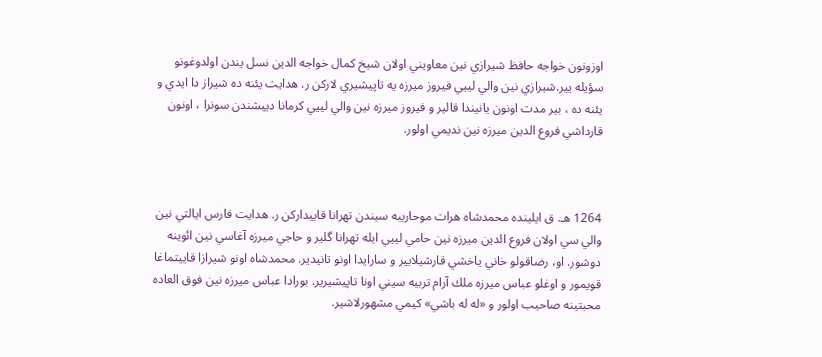اوزونون خواجه حافظ شيرازي نين معاويني اولان شيخ كمال خواجه الدين نسل يندن اولدوغونو سؤيله يير.شيرازي نين والي لييي فيروز ميرزه يه تاپيشيري لاركن ر. هدايت يئنه ده شيراز دا ايدي و يئنه ده ، بير مدت اونون يانيندا قالير و فيروز ميرزه نين والي لييي كرمانا دييشندن سونرا ، اونون قارداشي فروع الدين ميرزه نين نديمي اولور.



1264 هـ. ق ايلينده محمدشاه هرات موحاريبه سيندن تهرانا قاييداركن ر. هدايت فارس ايالتي نين والي سي اولان فروع الدين ميرزه نين حامي لييي ايله تهرانا گلير و حاجي ميرزه آغاسي نين ائوينه دوشور. او، رضاقولو خاني ياخشي قارشيلايير و سارايدا اونو تانيدير. محمدشاه اونو شيرازا قاييتماغا قويمور و اوغلو عباس ميرزه ملك آرام تربيه سيني اونا تاپيشيرير. بورادا عباس ميرزه نين فوق العاده محبتينه صاحيب اولور و «له له باشي» كيمي مشهورلاشير.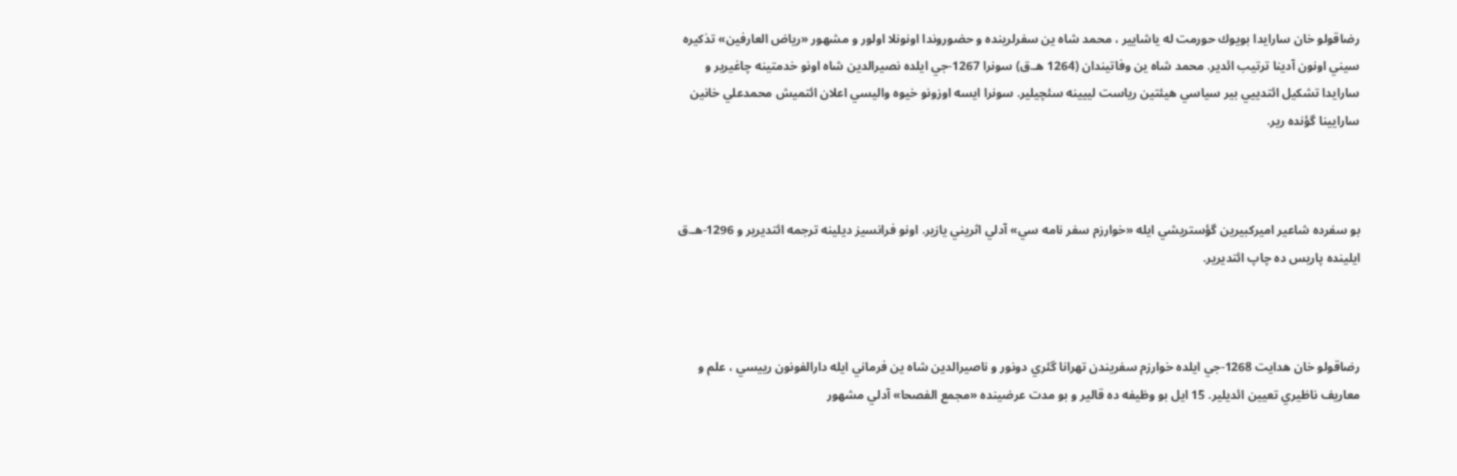رضاقولو خان سارايدا بويوك حورمت له ياشايير ، محمد شاه ين سفرلرينده و حضوروندا اونونلا اولور و مشهور «رياض العارفين» تذكيره سيني اونون آدينا ترتيب ائدير. محمد شاه ين وفاتيندان (1264 هـ.ق) سونرا 1267-جي ايلده نصيرالدين شاه اونو خدمتينه چاغيرير و سارايدا تشكيل ائتدييي بير سياسي هيئتين رياست لييينه سئچيلير. سونرا ايسه اوزونو خيوه واليسي اعلان ائتميش محمدعلي خانين سارايينا گؤنده رير.



بو سفرده شاعير اميركبيرين گؤستريشي ايله «خوارزم سفر نامه سي» آدلي اثريني يازير. اونو فرانسيز ديلينه ترجمه ائتديرير و 1296-هـ.ق ايلينده پاريس ده چاپ ائتديرير.



رضاقولو خان هدايت 1268-جي ايلده خوارزم سفريندن تهرانا گئري دونور و ناصيرالدين شاه ين فرماني ايله دارالفونون رييسي ، علم و معاريف ناظيري تعيين ائديلير. 15 ايل بو وظيفه ده قالير و بو مدت عرضينده «مجمع الفصحا» آدلي مشهور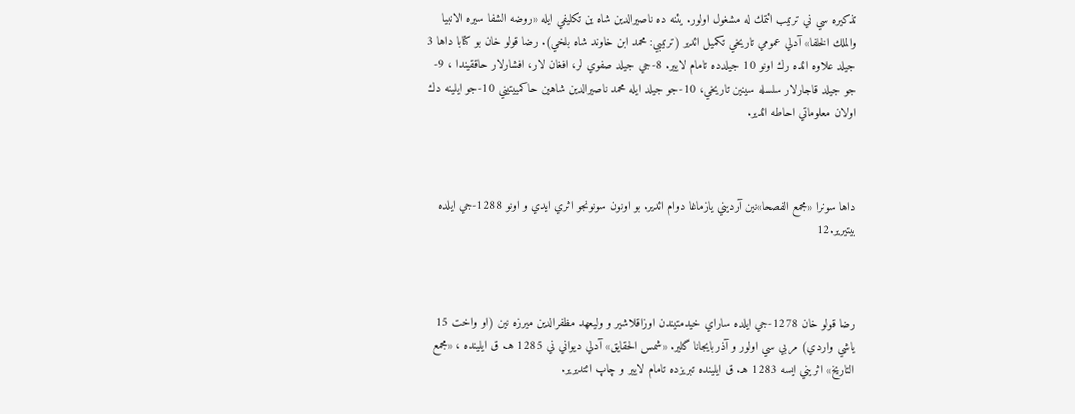تذكيره سي ني ترتيب ائتمك له مشغول اولور. يئنه ده ناصيرالدين شاه ين تكليفي ايله «روضه الشفا سيره الانبيا والملك الخلفا» آدلي عمومي تاريخي تكميل ائدير (ترتيبي: محمد ابن خاوند شاه بلخي). رضا قولو خان بو كتابا داها 3 جيلد علاوه ائده رك اونو 10 جيلدده تامام لايير. 8-جي جيلد صفوي لر، افغان لار، افشارلار حاققيندا ، 9-جو جيلد قاجارلار سلسله سينين تاريخي، 10-جو جيلد ايله محمد ناصيرالدين شاهين حاكمييتيني 10-جو ايلينه دك اولان معلوماتي احاطه ائدير.



داها سونرا «مجمع الفصحا»نين آرديني يازماغا دوام ائدير. بو اونون سونونجو اثري ايدي و اونو 1288-جي ايلده بيتيرير.12



رضا قولو خان 1278-جي ايلده ساراي خيدمتيندن اوزاقلاشير و وليعهد مظفرالدين ميرزه نين (او واخت 15 ياشي واردي) مربي سي اولور و آذربايجانا گلير. «شمس الحقايق» آدلي ديواني ني 1285 هـ. ق ايلينده ، «مجمع التاريخ» اثريني ايسه 1283 هـ. ق ايلينده تبريزده تامام لايير و چاپ ائتديرير.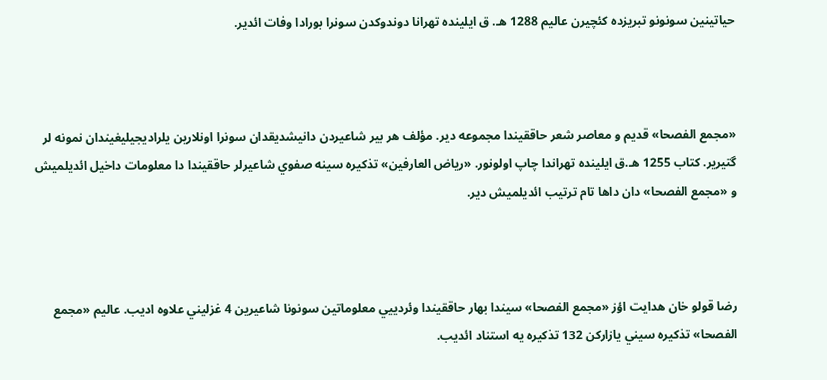حياتينين سونونو تبريزده كئچيرن عاليم 1288 هـ. ق ايلينده تهرانا دوندوكدن سونرا بورادا وفات ائدير.



«مجمع الفصحا» قديم و معاصر شعر حاققيندا مجموعه دير. مؤلف هر بير شاعيردن دانيشديقدان سونرا اونلارين يلراديجيليغيندان نمونه لر گتيرير. كتاب 1255 هـ.ق ايلينده تهراندا چاپ اولونور. «رياض العارفين» تذكيره سينه صفوي شاعيرلر حاققيندا دا معلومات داخيل ائديلميش و «مجمع الفصحا» دان داها تام ترتيب ائديلميش دير.



رضا قولو خان هدايت اؤز «مجمع الفصحا» سيندا بهار حاققيندا وئردييي معلوماتين سونونا شاعيرين 4 غزليني علاوه اديب. عاليم «مجمع الفصحا» تذكيره سيني يازاركن 132 تذكيره يه استناد ائديب.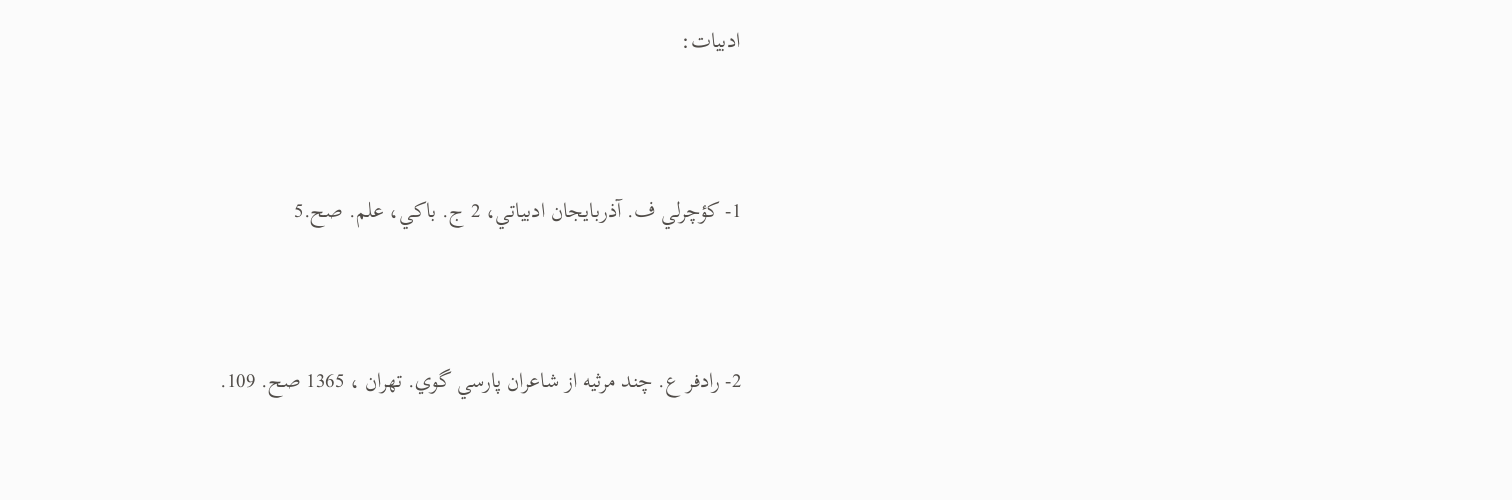ادبيات:



1- كؤچرلي ف. آذربايجان ادبياتي، 2 ج. باكي، علم. صح.5



2- رادفر ع. چند مرثيه از شاعران پارسي گوي. تهران ، 1365 صح. 109.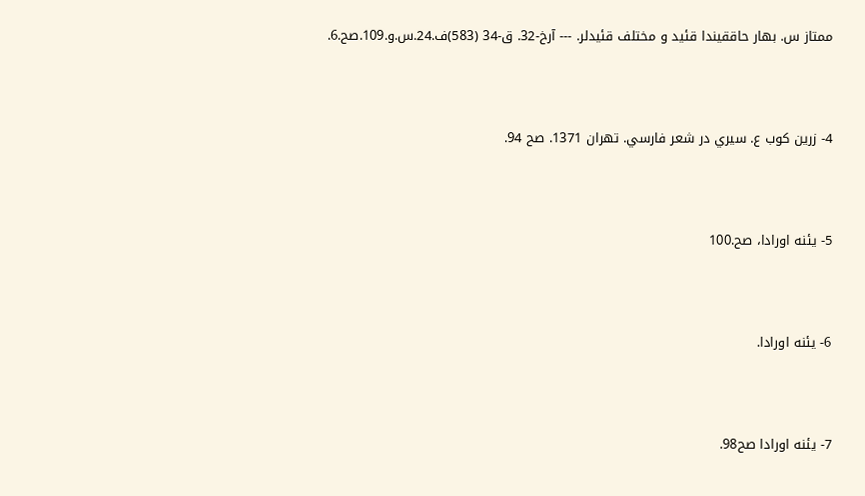ممتاز س. بهار حاققيندا قئيد و مختلف قئيدلر. --- آرخ-32. ق-34 (583)ف.24.س.و.109.صح.6.



4- زرين كوب ع. سيري در شعر فارسي. تهران 1371. صح 94.



5- يئنه اورادا، صح.100



6- يئنه اورادا.



7- يئنه اورادا صح98.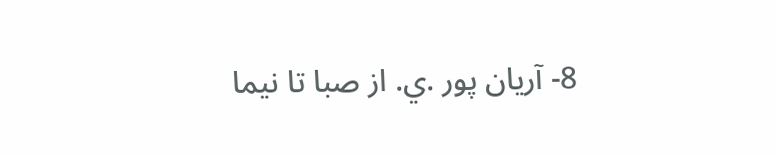8- آريان پور .ي. از صبا تا نيما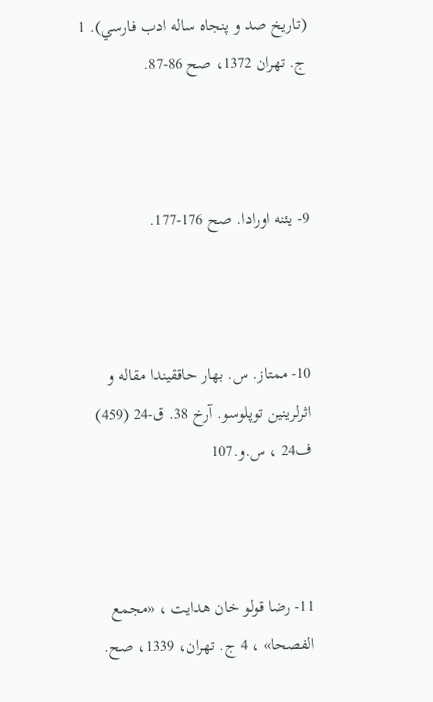(تاريخ صد و پنجاه ساله ادب فارسي). 1 ج. تهران 1372، صح 86-87.



9- يئنه اورادا. صح 176-177.



10- ممتاز. س. بهار حاققيندا مقاله و اثرلرينين توپلوسو. آرخ 38. ق-24 (459) ف24 ، س.و.107



11- رضا قولو خان هدايت ، «مجمع الفصحا» ، 4 ج. تهران، 1339، صح.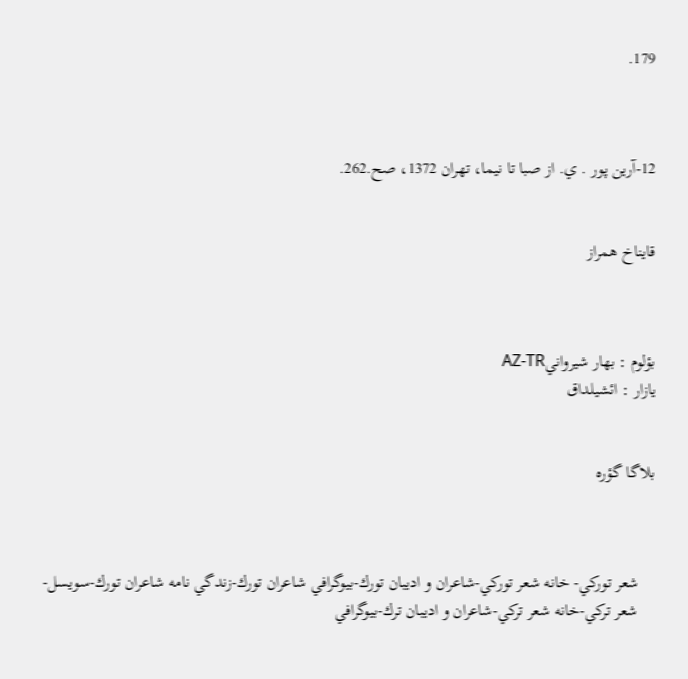179.



12-آرين پور . ي. از صبا تا نيما، تهران 1372، صح.262.


قايناخ همراز



بؤلوم : بهار شيروانيAZ-TR
یازار : ائشيلداق


بلاگا گؤره



    شعر توركي- خانه شعر توركي-شاعران و اديبان تورك-بيوگرافي شاعران تورك-زندگي نامه شاعران تورك-سويسل-
    شعر تركي-خانه شعر تركي-شاعران و اديبان ترك-بيوگرافي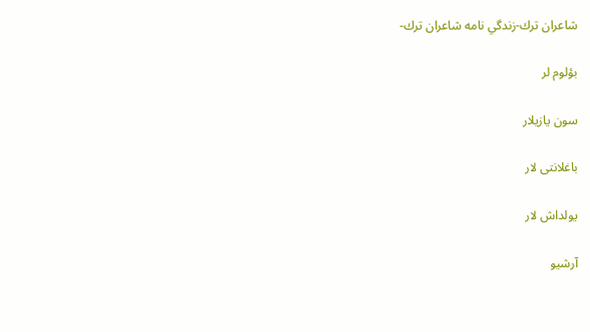شاعران ترك-زندگي نامه شاعران ترك-

بؤلوم لر

سون یازیلار

باغلانتی لار

یولداش لار

آرشیو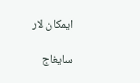ایمکان لار

سایغاج